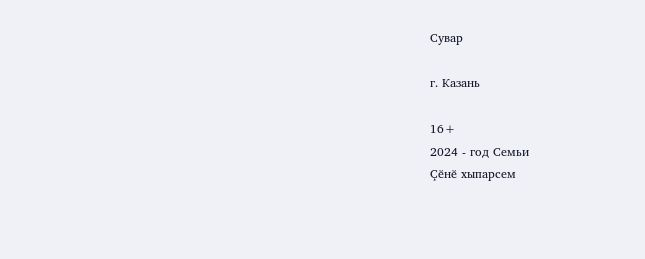Сувар

г. Казань

16+
2024 - год Семьи
Çӗнӗ хыпарсем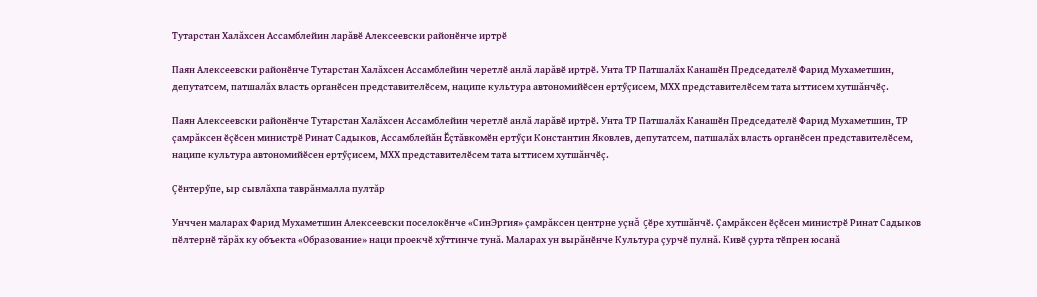Тутарстан Халăхсен Ассамблейин ларăвӗ Алексеевски районӗнче иртрӗ

Паян Алексеевски районӗнче Тутарстан Халăхсен Ассамблейин черетлӗ анлă ларăвӗ иртрӗ. Унта ТР Патшалăх Канашӗн Председателӗ Фарид Мухаметшин, депутатсем, патшалăх власть органӗсен представителӗсем, наципе культура автономийӗсен ертӳçисем, МХХ представителӗсем тата ыттисем хутшăнчӗç.

Паян Алексеевски районӗнче Тутарстан Халăхсен Ассамблейин черетлӗ анлă ларăвӗ иртрӗ. Унта ТР Патшалăх Канашӗн Председателӗ Фарид Мухаметшин, ТР çамрăксен ӗçӗсен министрӗ Ринат Садыков, Ассамблейăн Ӗçтăвкомӗн ертӳçи Константин Яковлев, депутатсем, патшалăх власть органӗсен представителӗсем, наципе культура автономийӗсен ертӳçисем, МХХ представителӗсем тата ыттисем хутшăнчӗç.

Çӗнтерӳпе, ыр сывлăхпа таврăнмалла пултăр

Унччен маларах Фарид Мухаметшин Алексеевски поселокӗнче «СинЭргия» çамрăксен центрне уçнă çӗре хутшăнчӗ. Çамрăксен ӗçӗсен министрӗ Ринат Садыков пӗлтернӗ тăрăх ку объекта «Образование» наци проекчӗ хӳттинче тунă. Маларах ун вырăнӗнче Культура çурчӗ пулнă. Кивӗ çурта тӗпрен юсанă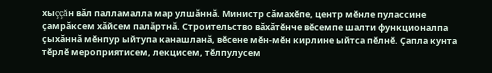хыççăн вăл палламалла мар улшăннă. Министр сăмахӗпе, центр мӗнле пулассине  çамрăксем хăйсем палăртнă. Строительство вăхăтӗнче вӗсемпе шалти функционалпа çыхăннă мӗнпур ыйтупа канашланă, вӗсене мӗн-мӗн кирлине ыйтса пӗлнӗ. Çапла кунта тӗрлӗ мероприятисем, лекцисем, тӗлпулусем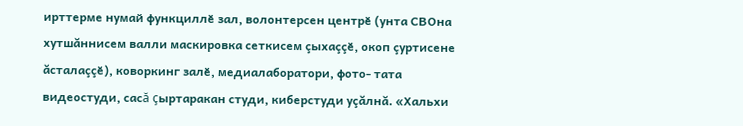ирттерме нумай функциллӗ зал, волонтерсен центрӗ (унта СВОна хутшăннисем валли маскировка сеткисем çыхаççӗ, окоп çуртисене ăсталаççӗ), коворкинг залӗ, медиалаборатори, фото- тата видеостуди, сасă çыртаракан студи, киберстуди уçăлнă. «Хальхи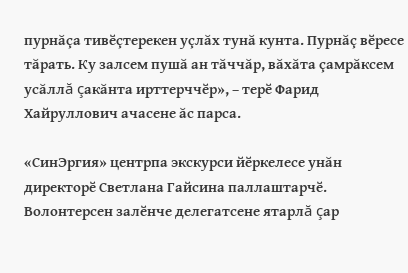пурнăçа тивӗçтерекен уçлăх тунă кунта. Пурнăç вӗресе тăрать. Ку залсем пушă ан тăччăр, вăхăта çамрăксем усăллă çакăнта ирттерччӗр», – терӗ Фарид Хайруллович ачасене ăс парса.

«СинЭргия» центрпа экскурси йӗркелесе унăн директорӗ Светлана Гайсина паллаштарчӗ. Волонтерсен залӗнче делегатсене ятарлă çар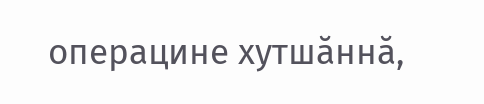операцине хутшăннă,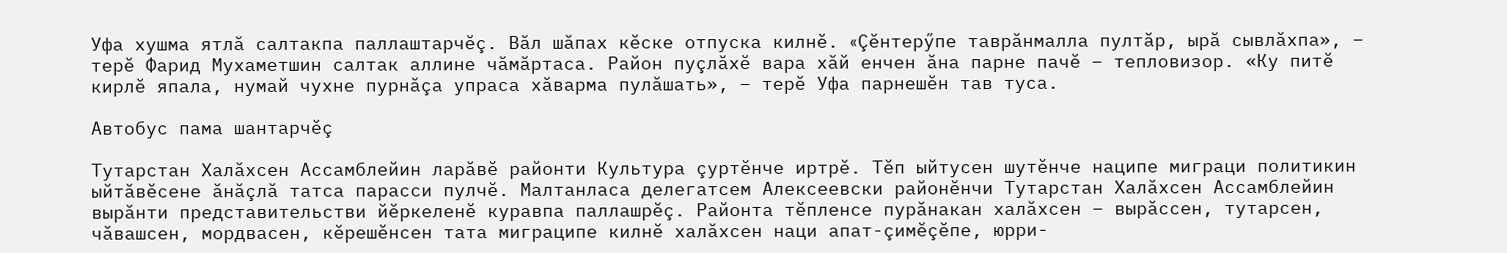Уфа хушма ятлă салтакпа паллаштарчӗç. Вăл шăпах кӗске отпуска килнӗ. «Çӗнтерӳпе таврăнмалла пултăр, ырă сывлăхпа», – терӗ Фарид Мухаметшин салтак аллине чăмăртаса. Район пуçлăхӗ вара хăй енчен ăна парне пачӗ – тепловизор. «Ку питӗ кирлӗ япала, нумай чухне пурнăçа упраса хăварма пулăшать», – терӗ Уфа парнешӗн тав туса.

Автобус пама шантарчӗç

Тутарстан Халăхсен Ассамблейин ларăвӗ районти Культура çуртӗнче иртрӗ. Тӗп ыйтусен шутӗнче наципе миграци политикин ыйтăвӗсене ăнăçлă татса парасси пулчӗ. Малтанласа делегатсем Алексеевски районӗнчи Тутарстан Халăхсен Ассамблейин вырăнти представительстви йӗркеленӗ куравпа паллашрӗç. Районта тӗпленсе пурăнакан халăхсен – вырăссен, тутарсен, чăвашсен, мордвасен, кӗрешӗнсен тата миграципе килнӗ халăхсен наци апат-çимӗçӗпе, юрри-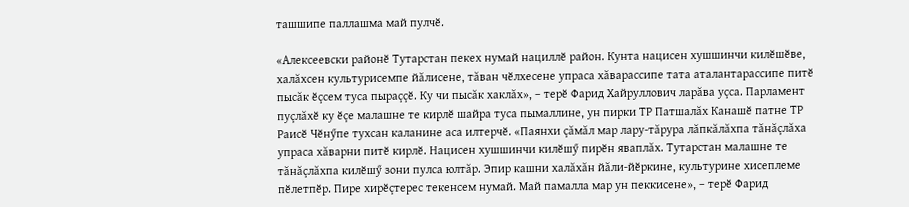ташшипе паллашма май пулчӗ.

«Алексеевски районӗ Тутарстан пекех нумай нациллӗ район. Кунта нацисен хушшинчи килӗшӗве, халăхсен культурисемпе йăлисене, тăван чӗлхесене упраса хăварассипе тата аталантарассипе питӗ пысăк ӗçсем туса пыраççӗ. Ку чи пысăк хаклăх», – терӗ Фарид Хайруллович ларăва уçса. Парламент пуçлăхӗ ку ӗçе малашне те кирлӗ шайра туса пымаллине, ун пирки ТР Патшалăх Канашӗ патне ТР Раисӗ Чӗнӳпе тухсан каланине аса илтерчӗ. «Паянхи çăмăл мар лару-тăрура лăпкăлăхпа тăнăçлăха упраса хăварни питӗ кирлӗ. Нацисен хушшинчи килӗшӳ пирӗн яваплăх. Тутарстан малашне те тăнăçлăхпа килӗшӳ зони пулса юлтăр. Эпир кашни халăхăн йăли-йӗркине, культурине хисеплеме пӗлетпӗр. Пире хирӗçтерес текенсем нумай. Май памалла мар ун пеккисене», – терӗ Фарид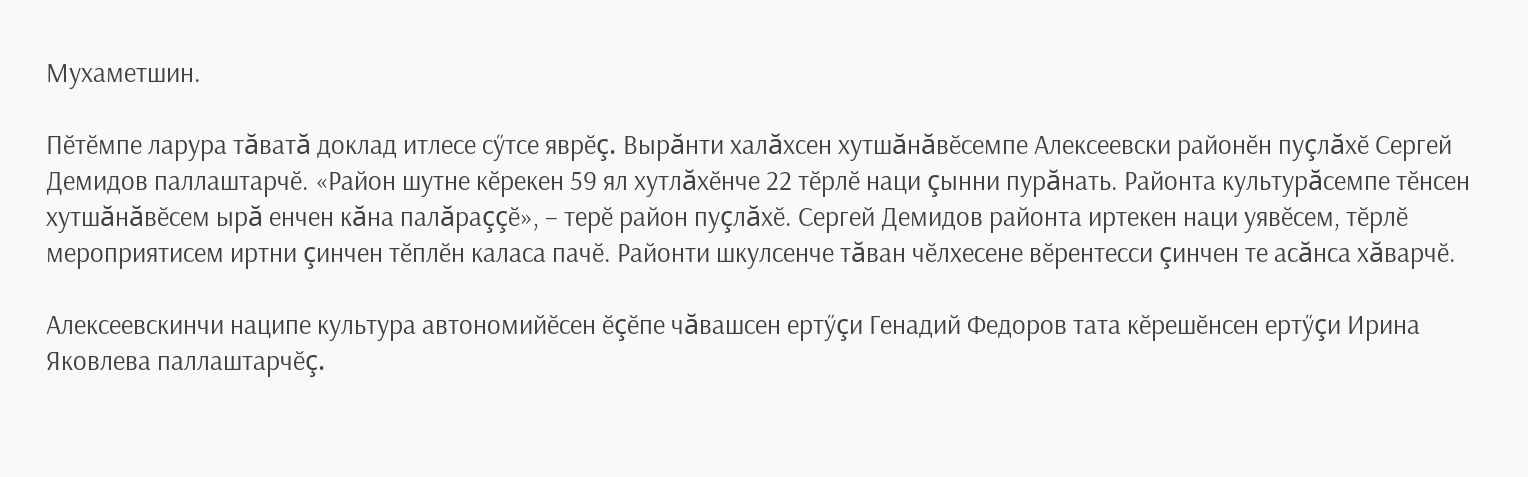Мухаметшин.

Пӗтӗмпе ларура тăватă доклад итлесе сӳтсе яврӗç. Вырăнти халăхсен хутшăнăвӗсемпе Алексеевски районӗн пуçлăхӗ Сергей Демидов паллаштарчӗ. «Район шутне кӗрекен 59 ял хутлăхӗнче 22 тӗрлӗ наци çынни пурăнать. Районта культурăсемпе тӗнсен хутшăнăвӗсем ырă енчен кăна палăраççӗ», – терӗ район пуçлăхӗ. Сергей Демидов районта иртекен наци уявӗсем, тӗрлӗ мероприятисем иртни çинчен тӗплӗн каласа пачӗ. Районти шкулсенче тăван чӗлхесене вӗрентесси çинчен те асăнса хăварчӗ.

Алексеевскинчи наципе культура автономийӗсен ӗçӗпе чăвашсен ертӳçи Генадий Федоров тата кӗрешӗнсен ертӳçи Ирина Яковлева паллаштарчӗç.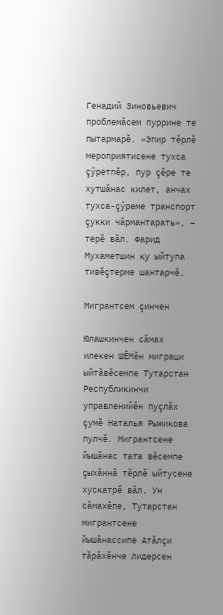Генадий Зиновьевич проблемăсем пуррине те пытармарӗ. «Эпир тӗрлӗ мероприятисене тухса çӳретпӗр, пур çӗре те хутшăнас килет, анчах тухса-çӳреме транспорт çукки чăрмантарать», – терӗ вăл. Фарид Мухаметшин ку ыйтупа тивӗçтерме шантарчӗ.

Мигрантсем çинчен

Юлашкинчен сăмах илекен ШӖМӗн миграци ыйтăвӗсемпе Тутарстан Республикинчи управленийӗн пуçлăх çумӗ Наталья Рыжикова пулчӗ. Мигрантсене йышăнас тата вӗсемпе çыхăннă тӗрлӗ ыйтусене хускатрӗ вăл. Ун сăмахӗпе, Тутарстан мигрантсене йышăнассипе Атăлçи тăрăхӗнче лидерсен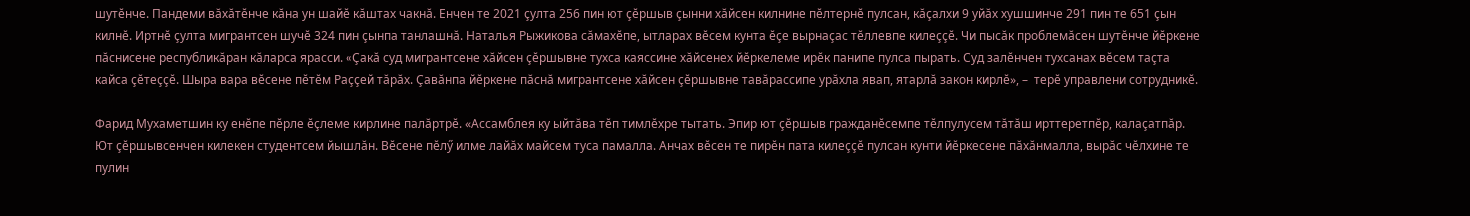шутӗнче. Пандеми вăхăтӗнче кăна ун шайӗ кăштах чакнă. Енчен те 2021 çулта 256 пин ют çӗршыв çынни хăйсен килнине пӗлтернӗ пулсан, кăçалхи 9 уйăх хушшинче 291 пин те 651 çын килнӗ. Иртнӗ çулта мигрантсен шучӗ 324 пин çынпа танлашнă. Наталья Рыжикова сăмахӗпе, ытларах вӗсем кунта ӗçе вырнаçас тӗллевпе килеççӗ. Чи пысăк проблемăсен шутӗнче йӗркене пăснисене республикăран кăларса ярасси. «Çакă суд мигрантсене хăйсен çӗршывне тухса каяссине хăйсенех йӗркелеме ирӗк панипе пулса пырать. Суд залӗнчен тухсанах вӗсем таçта кайса çӗтеççӗ. Шыра вара вӗсене пӗтӗм Раççей тăрăх. Çавăнпа йӗркене пăснă мигрантсене хăйсен çӗршывне тавăрассипе урăхла явап, ятарлă закон кирлӗ», –  терӗ управлени сотрудникӗ.

Фарид Мухаметшин ку енӗпе пӗрле ӗçлеме кирлине палăртрӗ. «Ассамблея ку ыйтăва тӗп тимлӗхре тытать. Эпир ют çӗршыв гражданӗсемпе тӗлпулусем тăтăш ирттеретпӗр, калаçатпăр. Ют çӗршывсенчен килекен студентсем йышлăн. Вӗсене пӗлӳ илме лайăх майсем туса памалла. Анчах вӗсен те пирӗн пата килеççӗ пулсан кунти йӗркесене пăхăнмалла, вырăс чӗлхине те пулин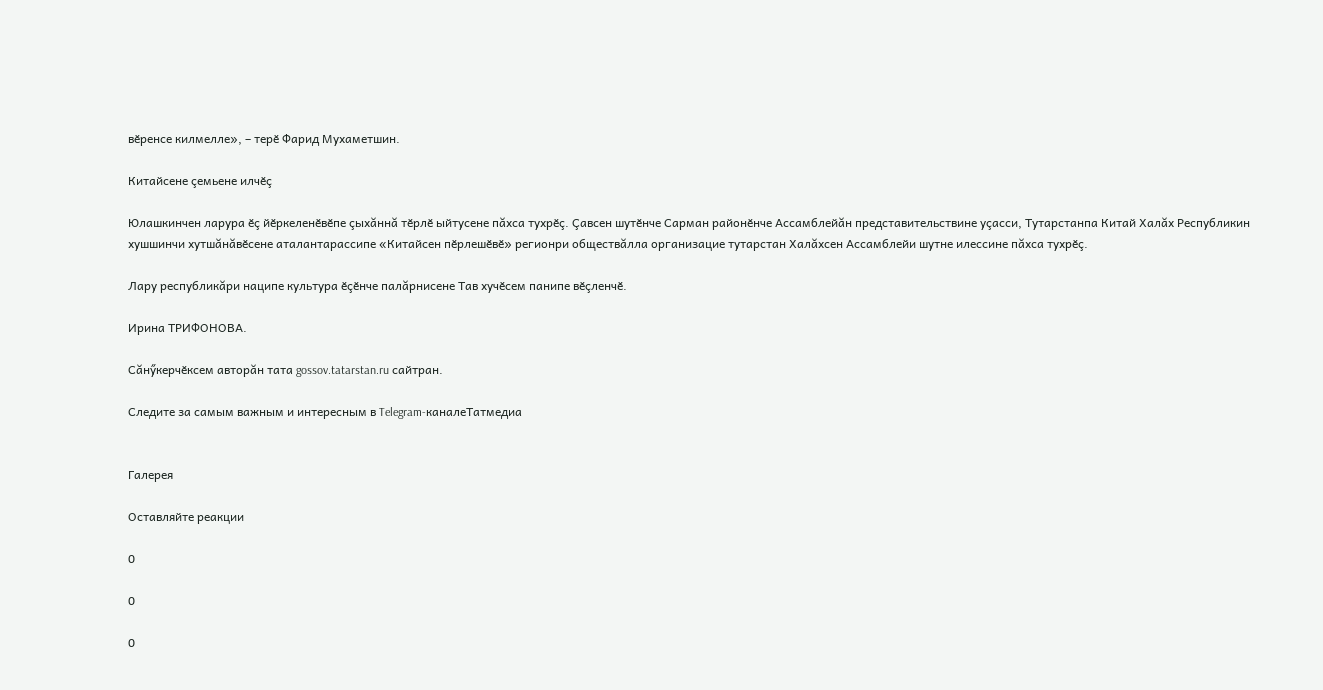вӗренсе килмелле», – терӗ Фарид Мухаметшин.

Китайсене çемьене илчӗç

Юлашкинчен ларура ӗç йӗркеленӗвӗпе çыхăннă тӗрлӗ ыйтусене пăхса тухрӗç. Çавсен шутӗнче Сарман районӗнче Ассамблейăн представительствине уçасси, Тутарстанпа Китай Халăх Республикин хушшинчи хутшăнăвӗсене аталантарассипе «Китайсен пӗрлешӗвӗ» регионри обществăлла организацие тутарстан Халăхсен Ассамблейи шутне илессине пăхса тухрӗç.

Лару республикăри наципе культура ӗçӗнче палăрнисене Тав хучӗсем панипе вӗçленчӗ.

Ирина ТРИФОНОВА.

Сăнӳкерчӗксем авторăн тата gossov.tatarstan.ru сайтран.

Следите за самым важным и интересным в Telegram-каналеТатмедиа


Галерея

Оставляйте реакции

0

0

0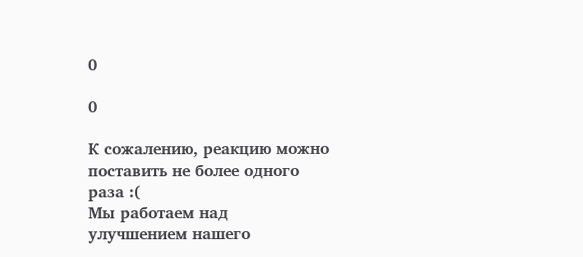0

0

К сожалению, реакцию можно поставить не более одного раза :(
Мы работаем над улучшением нашего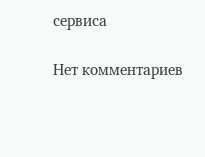сервиса

Нет комментариев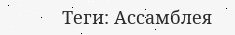Теги: Ассамблея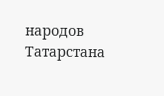народов Татарстана